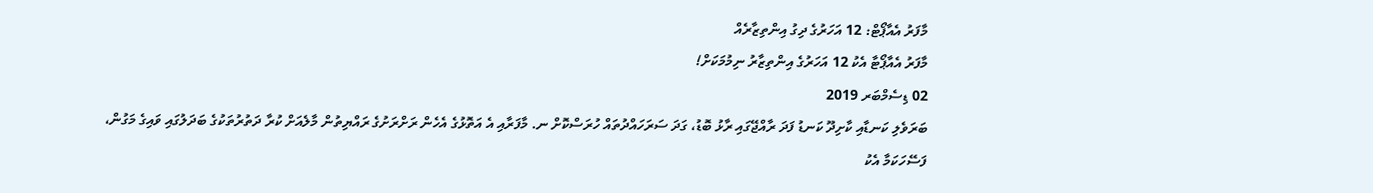މާފަރު އެއާޕޯޓް: 12 އަހަރުގެ ދިގު އިންތިޒާރެއް
މާފަރު އެއާޕޯޓާ އެކު 12 އަހަރުގެ އިންތިޒާރު ނިމުމަކަށް!
02 ޑިސެމްބަރ 2019
ބަރަވެލި ކަނޑާއި ކާށިދޫ ކަނޑު ފަދަ ރާއްޖޭގައި ރާޅު ބޮޑު، ގަދަ ސަރަހައްދުތައް ހުރަސްކޮށް ނ. މާފަރާއި އެ އަތޮޅުގެ އެހެން ރަށްރަށުގެ ރައްޔިތުން މާލެއަށް ކުރާ ދަތުރުތަކުގެ ބަދަލުގައި ވައިގެ މަގުން، ފަސޭހަކަމާ އެކު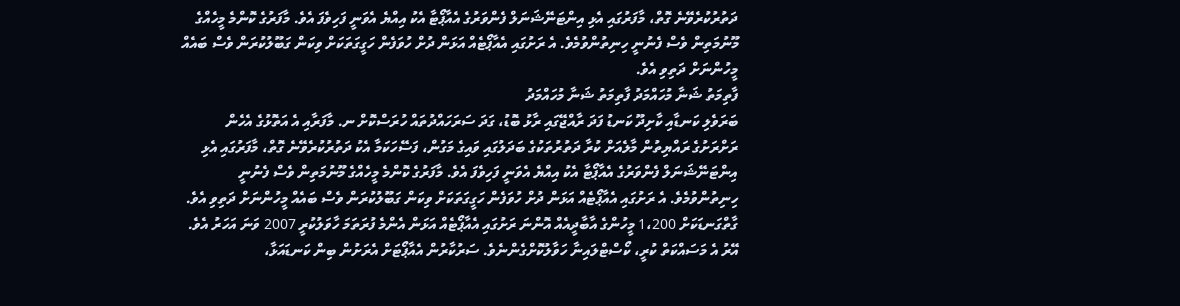ދަތުރުކުރެވޭނެ ގޮތް، މާފަރުގައި އެޅި އިންޓަނޭޝަނަލް ފެންވަރުގެ އެއާޕޯޓާ އެކު އިއްޔެ އެވަނީ ފަހިވެފަ އެވެ. މާފަރުގެ ކޮންމެ މީހެއްގެ މޫނުމަތިން ވެސް ފެނުނީ ހިނިތުންވުމެވެ. އެ ރަށުގައި އެއާޕޯޓެއް އަޅަން ދުށް ހުވަފެން ހަގީގަތަކަށް ވިކަން ގަބޫލުކުރަން ވެސް ބައެއް މީހުންނަށް ދަތިވި އެވެ.
ފާތިމަތު ޝަނާ މުހައްމަދު ފާތިމަތު ޝަނާ މުހައްމަދު
ބަރަވެލި ކަނޑާއި ކާށިދޫ ކަނޑު ފަދަ ރާއްޖޭގައި ރާޅު ބޮޑު، ގަދަ ސަރަހައްދުތައް ހުރަސްކޮށް ނ. މާފަރާއި އެ އަތޮޅުގެ އެހެން ރަށްރަށުގެ ރައްޔިތުން މާލެއަށް ކުރާ ދަތުރުތަކުގެ ބަދަލުގައި ވައިގެ މަގުން، ފަސޭހަކަމާ އެކު ދަތުރުކުރެވޭނެ ގޮތް، މާފަރުގައި އެޅި އިންޓަނޭޝަނަލް ފެންވަރުގެ އެއާޕޯޓާ އެކު އިއްޔެ އެވަނީ ފަހިވެފަ އެވެ. މާފަރުގެ ކޮންމެ މީހެއްގެ މޫނުމަތިން ވެސް ފެނުނީ ހިނިތުންވުމެވެ. އެ ރަށުގައި އެއާޕޯޓެއް އަޅަން ދުށް ހުވަފެން ހަގީގަތަކަށް ވިކަން ގަބޫލުކުރަން ވެސް ބައެއް މީހުންނަށް ދަތިވި އެވެ.
ގާތްގަނޑަކަށް 1،200 މީހުންގެ އާބާދީއެއް އޮންނަ ރަށުގައި އެއާޕޯޓެއް އަޅަން އެންމެ ފުރަތަމަ ހާވަލުކުރީ 2007 ވަނަ އަހަރު އެވެ. އޭރު އެ މަސައްކަތް ކުރީ، ކޯސްޓްލައިނާ ހަވާލުކޮށްގެންނެވެ. ސަރުކާރުން އެއާޕޯޓަށް އެރަށުން ބިން ކަނޑައަޅާ،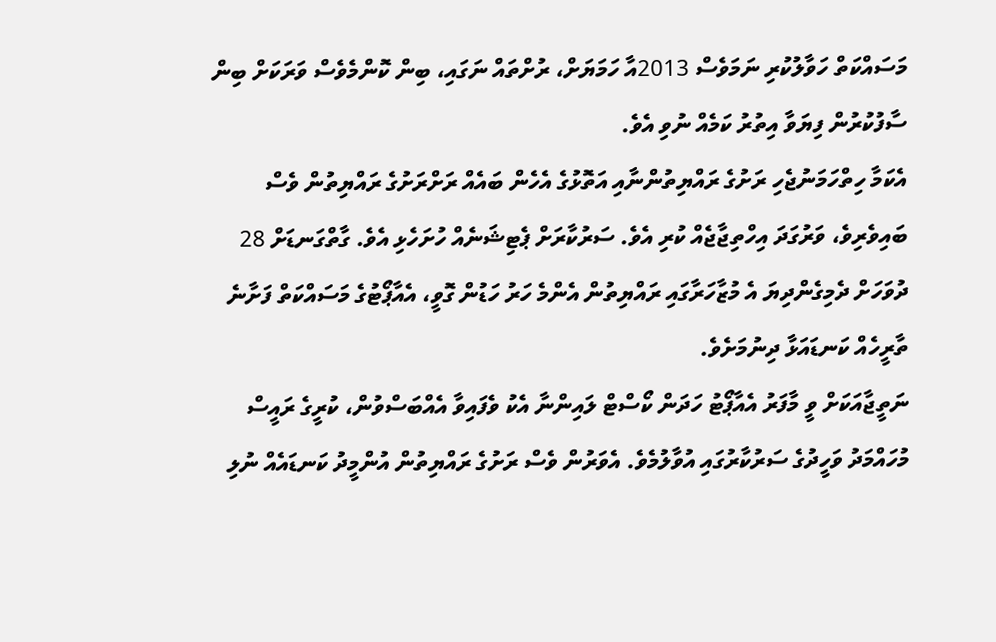މަސައްކަތް ހަވާލުކުރި ނަމަވެސް 2013އާ ހަމަޔަށް، ރުށްތައް ނަގައި، ބިން ކޮންމެވެސް ވަރަކަށް ބިން ސާފުކުރުން ފިޔަވާ އިތުރު ކަމެއް ނުވި އެވެ.
އެކަމާ ހިތްހަމަނުޖެހި ރަށުގެ ރައްޔިތުންނާއި އަތޮޅުގެ އެހެން ބައެއް ރަށްރަށުގެ ރައްޔިތުން ވެސް ބައިވެރިވެ، ވަރުގަދަ އިހްތިޖާޖެއް ކުރި އެވެ. ސަރުކާރަށް ޕެޓިޝަނެއް ހުށަހެޅި އެވެ. ގާތްގަނޑަށް 28 ދުވަހަށް ދެމިގެންދިޔަ އެ މުޒާހަރާގައި ރައްޔިތުން އެންމެ ހަރު ހަޑުން ގޮވީ، އެއާޕޯޓުގެ މަސައްކަތް ފަށާނެ ތާރީހެއް ކަނޑައަޅާ ދިނުމަށެވެ.
ނަތީޖާއަކަށް ވީ މާފަރު އެއާޕޯޓު ހަދަން ކޯސްޓް ލައިންނާ އެކު ވެފައިވާ އެއްބަސްވުން، ކުރީގެ ރައީސް މުހައްމަދު ވަހީދުގެ ސަރުކާރުގައި އުވާލުމެވެ. އެވަރުން ވެސް ރަށުގެ ރައްޔިތުން އުންމީދު ކަނޑައެއް ނުލި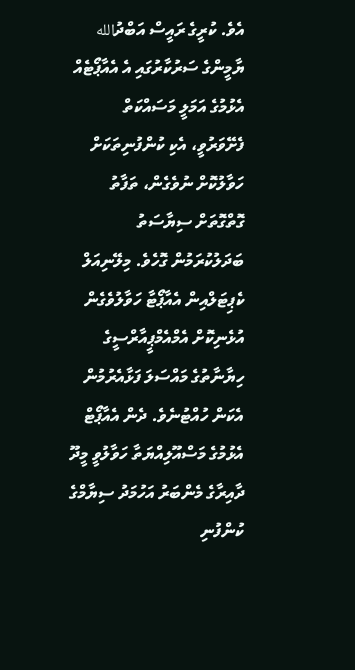އެވެ. ކުރީގެ ރައީސް އަބްދުالله ޔާމީންގެ ސަރުކާރުގައި އެ އެއާޕޯޓެއް އެޅުމުގެ އަމަލީ މަސައްކަތް ފެށޭވަރުވީ، އެކި ކުންފުނިތަކަށް ހަވާލުކޮށް ނުވެގެން، ތަފާތު ގޮތްގޮތަށް ސިޔާސަތު ބަދަލުކުރަމުން ގޮހެވެ. މިލޭނިއަލް ކެޕިޓަލްއިން އެއާޕޯޓާ ހަވާލުވެގެން އުޅެނިކޮށް އެމްއެމްޕީއާރްސީގެ ހިޔާނާތުގެ މައްސަލަ ފަޅާއެރުމުން އެކަން ހުއްޓުނެވެ. ދެން އެއާޕޯޓް އެޅުމުގެ މަސްއޫލިއްޔަތާ ހަވާލުވީ މީދޫ ދާއިރާގެ މެންބަރު އަހުމަދު ސިޔާމްގެ ކުންފުނި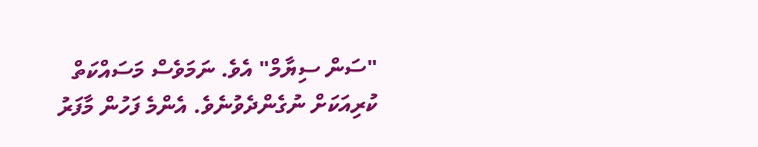"ސަން ސިޔާމް" އެވެ. ނަމަވެސް މަސައްކަތް ކުރިއަކަށް ނުގެންދެވުނެވެ. އެންމެ ފަހުން މާފަރު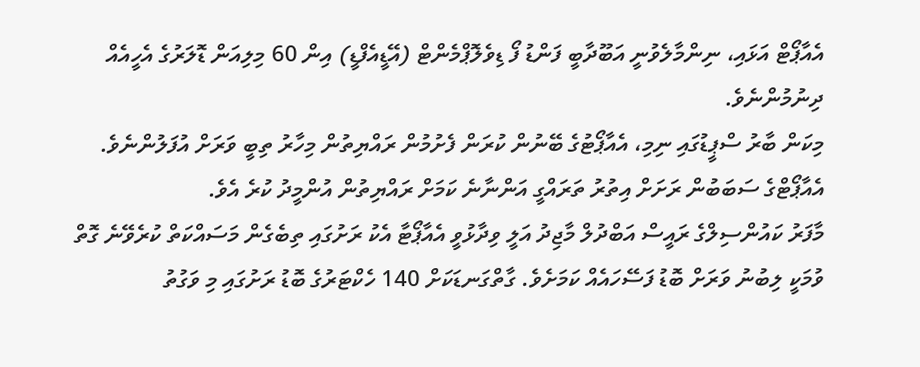އެއާޕޯޓް އަޅައި، ނިންމާލެވުނީ އަބޫދާބީ ފަންޑު ފޯ ޑިވެލޮޕްމެންޓް (އޭޑީއެފްޑީ) އިން 60 މިލިއަން ޑޮލަރުގެ އެހީއެއް ދިނުމުންނެވެ.
މިކަން ބާރު ސްޕީޑުގައި ނިމި، އެއާޕޯޓުގެ ބޭނުން ކުރަން ފެށުމުން ރައްޔިތުން މިހާރު ތިބީ ވަރަށް އުފަލުންނެވެ. އެއާޕޯޓްގެ ސަބަބުން ރަށަށް އިތުރު ތަރައްގީ އަންނާނެ ކަމަށް ރައްޔިތުން އުންމީދު ކުރެ އެވެ.
މާފަރު ކައުންސިލްގެ ރައީސް އަބްދުލް މާޖިދު އަލީ ވިދާޅުވީ އެއާޕޯޓާ އެކު ރަށުގައި ތިބެގެން މަސައްކަތް ކުރެވޭނެ ގޮތް ވުމަކީ ލިބުނު ވަރަށް ބޮޑު ފަސޭހައެއް ކަމަށެވެ. ގާތްގަނޑަކަށް 140 ހެކްޓަރުގެ ބޮޑު ރަށުގައި މި ވަގުތު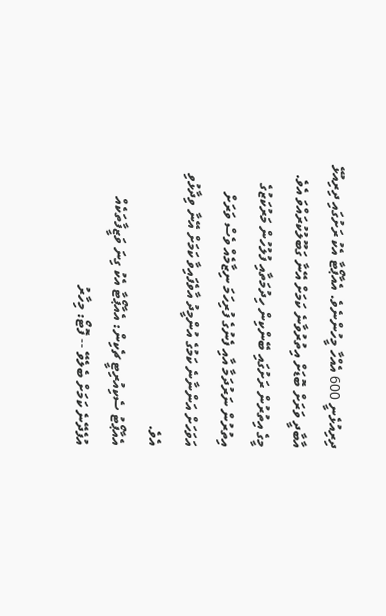ދިރިއުޅެނީ 600 އެއްހާ މީހުންނެވެ. އެއާޕޯޓާ އެކު ރަށުގައި ދިރިއުޅޭ އާބާދީ ވަރަށް ބޮޑަށް އިތުރުވާނެ ކަމަށް އޭނާ ގަބޫލުކުރައްވަ އެވެ.
މީގެ އިތުރުން ރަށުގައި ބޭންކިން ހިދުމަތާއި ފުލުހުން މަރުކަޒުގެ އިތުރުން ނަރުދަމާ އާއި ފެނުގެ ފުރިހަމަ ނިޒާމެއް ވެސް ވަރަށް އަވަހަށް އަންނާނެ ކަމުގެ އުންމީދު އާވެފައިވާ ކަމަށް އޭނާ ވިދާޅުވި އެވެ.
އެއާޕޯޓު ސެކިއުރިޓީ ޗެކިން: އެއާޕޯޓާ އެކު ގިނަ ވަޒީފާތަކެއް އުފެދޭނެ ކަމަށް ބެލެވޭ -- ފޮޓޯ: މިހާރު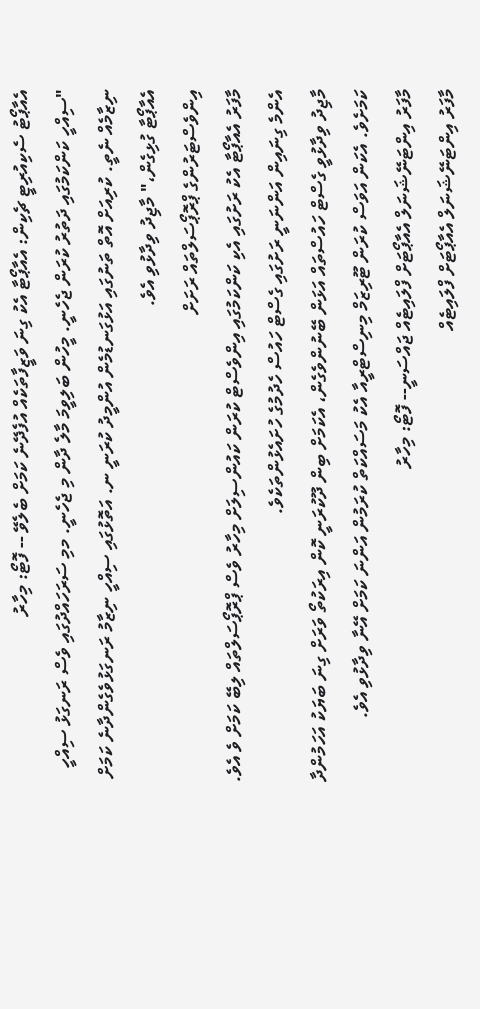އެއާޕޯޓު ސެކިއުރިޓީ ޗެކިން: އެއާޕޯޓާ އެކު ގިނަ ވަޒީފާތަކެއް އުފެދޭނެ ކަމަށް ބެލެވޭ -- ފޮޓޯ: މިހާރު
"ސިއްހީ ކަންކަމުގައި ދަތުރު ކުރަން ޖެހެނީ. މީހުން ބަލިވީމަ މާލެ ދާން މި ޖެހެނީ. މމި ސަރަހައްދުގައި ވެސް ރަނގަޅު ސިއްހީ ނިޒާމެއް ނެތީ. ކުރިއަށް އޮތް ތަނުގައި އަޅުގަނޑުމެން އުންމީދު ކުރަނީ ނ. އަތޮޅުގައި ސިއްހީ ނިޒާމު ރަނގަޅުވެގެންދާނެ ކަމަށް އެއާޕޯޓާ ގުޅިގެން،" މާޖިދު ވިދާޅުވި އެވެ.
އިންވެސްޓަރުންގެ ޕްރޮޕޯސަލްތައް ރަށަށް
މާފަރު އެއާޕޯޓާ އެކު ރަށުގައި އެކި ކަންކަމުގައި އިންވެސްޓް ކުރަން ކައުންސިލަށް މިހާރު ވެސް ޕްރޮޕޯސަލްތައް ލިބޭ ކަމަށް ވެ އެވެ. އެންމެ ގިނައިން އަންނަނީ ރަށުގައި ގެސްޓް ހައުސް ހެދުމުގެ ހުށައެޅުންތަކެވެ.
މާޖިދު ވިދާޅުވީ ގެސްޓް ހައުސްތައް އަޅަން ބޭނުންވެގެން، އެކަމަށް ބިން ދޫކުރަނީ ކޮން އިރަކުތޯ ވަރަށް ގިނަ ބަޔަކު އަހަމުންދާ ކަމަށެވެ. އެކަން އަވަސް ކުރަން ޓޫރިޒަމް މިނިސްޓްރީއާ އެކު މަސައްކަތް ކުރަމުން އަންނަ ކަމަށް އޭނާ ވިދާޅުވި އެވެ.
މާފަރު އިންޓަނޭޝަނަލް އެއާޕޯޓަށް ފްލައިޓެއް ޖައްސަނީ-- ފޮޓޯ: މިހާރު
މާފަރު އިންޓަނޭޝަނަލް އެއާޕޯޓަށް ފްލައިޓެއް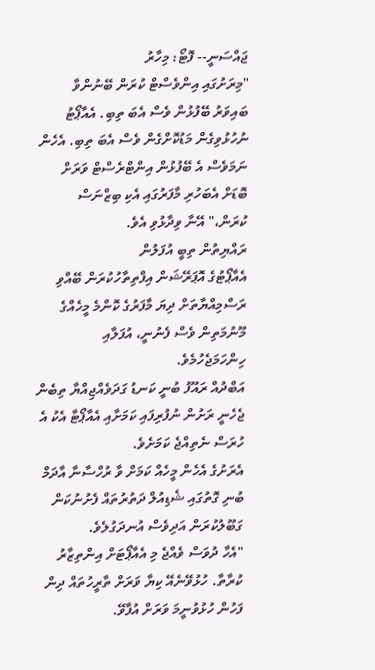ޖައްސަނީ-- ފޮޓޯ: މިހާރު
"މިރަށުގައި އިންވެސްޓް ކުރަން ބޭނުންވާ ބައިވަރު ބޭފުޅުން ވެސް އެބަ ތިބި. އެއާޕޯޓު ނުހުޅުވިގެން މަޑުކޮށްގެން ވެސް އެބަ ތިބި. އެހެން ނަމަވެސް އެ ބޭފުޅުން އިންޓްރެސްޓް ވަރަށް ބޮޑަށް އެބަހުރި މާފަރުގައި އެކި ބިޒްނަސް ކުރަން،" އޭނާ ވިދާޅުވި އެވެ.
ރައްޔިތުން ތިބީ އުފަލުން
އެއާޕޯޓުގެ އޮޕަރޭޝަން އިފްތިތާހުކުރަން ބޭއްވި ރަސްމިއްޔާތަށް ދިޔަ މާފަރުގެ ކޮންމެ މީހެއްގެ މޫނުމަތިން ވެސް ފެނުނީ، އުފަލާއި ހިންހަމަޖެހުމެވެ.
އަބްދުއް ރައޫފު ބުނީ ކަނޑު ގަދަވެއްޖިއްޔާ ތިބެން ޖެހެނީ ރަށުން ނުފުރިފައި ކަމަށާއި އެއާޕޯޓާ އެކު އެ ހުރަސް ނެތިއްޖެ ކަމަށެވެ.
އެރަށުގެ އެހެން މީހެއް ކަމަށް ވާ ރުހްސާނާ އާދަމް ބުނި ގޮތުގައި ޝެޑިއުލް ދަތުރުތައް ފެށުނުކަން ގަބޫލުކުރަން އަދިވެސް އުނދަގުލެވެ.
"އެހާ ދުވަސް ވެއްޖެ މި އެއާޕޯޓަށް އިންތިޒާރު ކުރާތާ. ހުޅުވޭނެއޭ ކިޔާ ވަރަށް ތާރީހުތައް ދިން ފަހުން ހުޅުވުނީމަ ވަރަށް އުފާވޭ.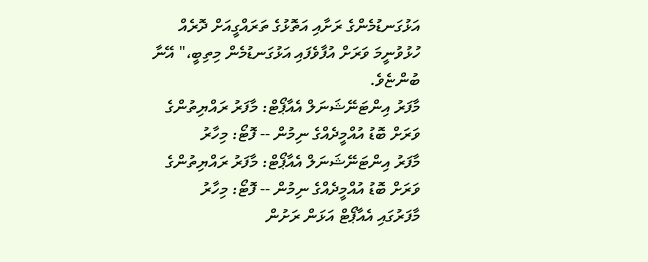އަޅުގަނޑުމެންގެ ރަށާއި އަތޮޅުގެ ތަރައްގީއަށް ދޮރެއް ހުޅުވުނީމަ ވަރަށް އުފާވެފައި އަޅުގަނޑުމެން މިތިބީ،" އޭނާ ބުންޏެވެ.
މާފަރު އިންޓަނޭޝަނަލް އެއާޕޯޓް: މާފަރު ރައްޔިތުންގެ ވަރަށް ބޮޑު އުއްމީދެއްގެ ނިމުން -- ފޮޓޯ: މިހާރު
މާފަރު އިންޓަނޭޝަނަލް އެއާޕޯޓް: މާފަރު ރައްޔިތުންގެ ވަރަށް ބޮޑު އުއްމީދެއްގެ ނިމުން -- ފޮޓޯ: މިހާރު
މާފަރުގައި އެއާޕޯޓް އަޅަން ރަށުން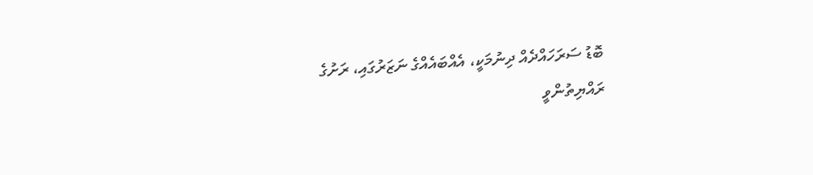ބޮޑު ސަރަހައްދެއް ދިނުމަކީ، އެއްބައެއްގެ ނަޒަރުގައި، ރަށުގެ ރައްޔިތުންވީ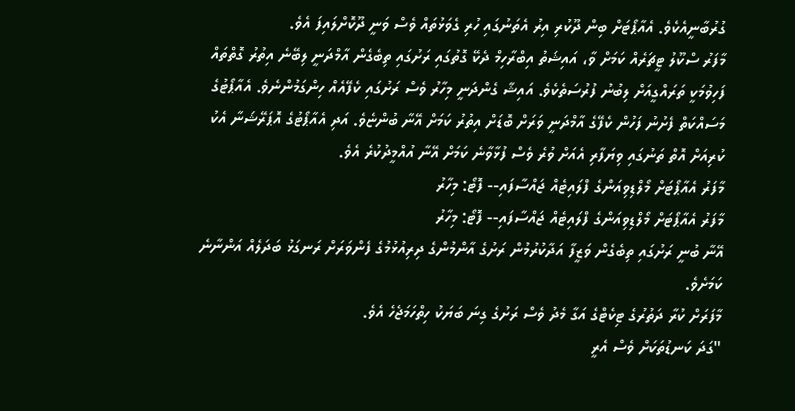ގުރުބާނީއެކެވެ. އެއާޕޯޓަށް ބިން ދޫކުރި އިރު އެތަނުގައި ހުރި ގެވަޅުތައް ވެސް ވަނީ ދޫކޮށްލައިފަ އެވެ.
މާފަރު ސްކޫލު ޓީޗަރެއް ކަމަށް ވާ، އައިޝަތު އިބްރާހިމް ދެކޭ ގޮތުގައި ރަށުގައި ތިބެގެން އާމްދަނީ ލިބޭނެ އިތުރު ގޮތްތައް ފަހިވުމަކީ ތަރައްގީއަށް ލިބުނު ފުރުސަތެކެވެ. އައިޝާ ގެންދަނީ މިހާރު ވެސް ރަށުގައި ކެފޭއެއް ހިންގަމުންނެވެ. އެއާޕޯޓުގެ މަސައްކަތް ފެށުނު ފަހުން ކެފޭގެ އާމްދަނީ ވަރަށް ބޮޑަށް އިތުރު ކަމަށް އޭނާ ބުންޏެވެ. އަދި އެއާޕޯޓުގެ އޮޕަރޭޝަނާ އެކު ކުރިއަށް އޮތް ތަނުގައި ވިޔަފާރި އެއަށް ވުރެ ވެސް ފުޅާވާނެ ކަމަށް އޭނާ އުއްމީދުކުރެ އެވެ.
މާފަރު އެއާޕޯޓަށް މޯލްޑިވިއަންގެ ފްލައިޓެއް ޖައްސާފައި-- ފޮޓޯ: މިހާރު
މާފަރު އެއާޕޯޓަށް މޯލްޑިވިއަންގެ ފްލައިޓެއް ޖައްސާފައި-- ފޮޓޯ: މިހާރު
އޭނާ ބުނީ ރަށުގައި ތިބެގެން ވަޒީފާ އަދާކުރުމުން ރަށުގެ އާންމުންގެ ދިރިއުޅުމުގެ ފެންވަރަށް ރަނގަޅު ބަދަލެއް އަންނާނެ ކަމަށެވެ.
މާފަރަށް ކުރާ ދަތުރުގެ ޓިކެޓްގެ އަގާ މެދު ވެސް ރަށުގެ ގިނަ ބަޔަކު ހިތްހަމަޖެހެ އެވެ.
"ގަދަ ކަނޑުތަކަށް ވެސް އެރީ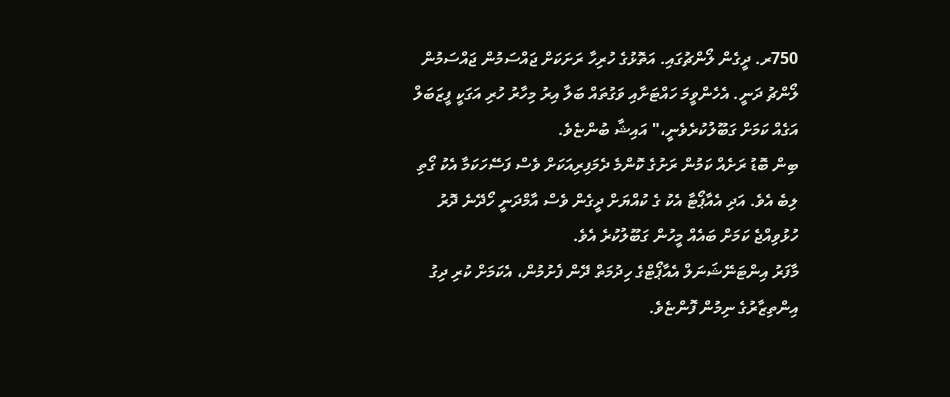750ރ. ދީގެން ލޯންޗުގައި. އަތޮޅުގެ ހުރިހާ ރަށަކަށް ޖައްސަމުން ޖައްސަމުން ލޯންޗު ދަނީ. އެހެންވީމަ ހައްޓަށާއި ވަގުތައް ބަލާ އިރު މިހާރު ހުރި އަގަކީ ފީޒަބަލް އަގެއް ކަމަށް ގަބޫލުކުރެވެނީ،" އައިޝާ ބުންޏެވެ.
ބިން ބޮޑު ރަށެއް ކަމުން ރަށުގެ ކޮންމެ ދެމަފިރިއަކަށް ވެސް ފަސޭހަކަމާ އެކު ގޯތި ލިބެ އެވެ. އަދި އެއާޕޯޓާ އެކު ގެ ކުއްޔަށް ދީގެން ވެސް އާމްދަނީ ހޯދޭނެ ދޮރު ހުޅުވިއްޖެ ކަމަށް ބައެއް މީހުން ގަބޫލުކުރެ އެވެ.
މާފަރު އިންޓަނޭޝަނަލް އެއާޕޯޓްގެ ހިދުމަތް ދޭން ފެށުމުން، އެކަމަށް ކުރި ދިގު އިންތިޒާރުގެ ނިމުން ފޮންޏެވެ.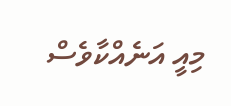މިއީ އަނެއްކާވެސް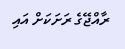ރާއްޖޭގެ ރަށަކަށް އައި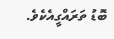ބޮޑު ތަރައްގީއެކެވެ.